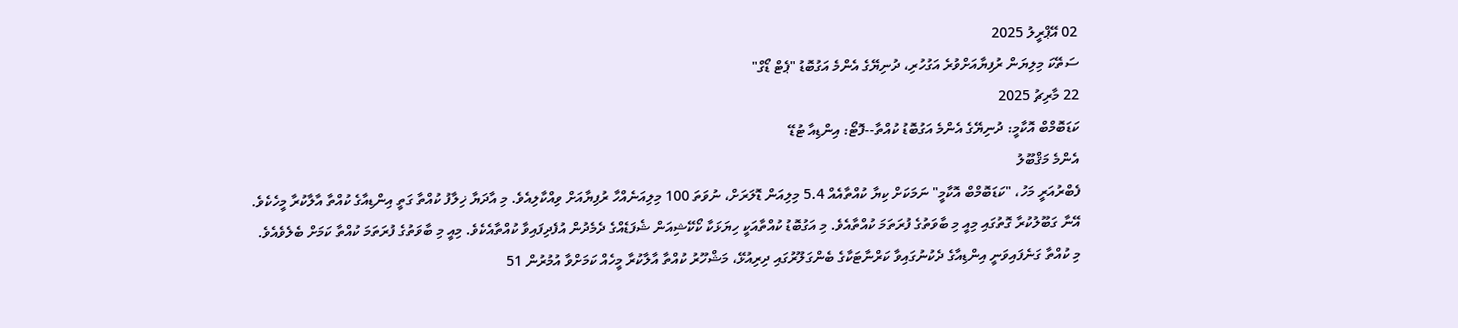02 އޭޕްރީލު 2025
ސަތޭކަ މިލިޔަން ރުފިޔާއަށްވުރެ އަގުހުރި، ދުނިޔޭގެ އެންމެ އަގުބޮޑު "ޕެޓް ޑޯގް"
22 މާރިޗު 2025
ކަޑަބޮމްބް އޮކާމީ: ދުނިޔޭގެ އެންމެ އަގުބޮޑު ކުއްތާ--ފޮޓޯ: އިންޑިއާ ޓުޑޭ
އެންމެ މަޤްބޫލު
ފެބްރުއަރީ މަހު، "ކަޑަބޮމްބް އޮކާމީ" ނަމަކަށް ކިޔާ ކުއްތާއެއް 5.4 މިލިއަން ޑޮލަރަށް، ނުވަތަ 100 މިލިއަނެއްހާ ރުފިޔާއަށް ވިއްކާލިއެވެ. މި އާދަޔާ ޚިލާފު ކުއްތާ ގަތީ އިންޑިއާގެ ކުއްތާ އާލާކުރާ މީހެކެވެ. އޭނާ ގަބޫލުކުރާ ގޮތުގައި މިއީ މި ބާވަތުގެ ފުރަތަމަ ކުއްތާއެވެ. މި އަގުބޮޑު ކުއްތާއަކީ ހިޔަޅަކާ ކޯކޭޝިއަން ޝެފަޑެއްގެ ދެމެދުން އުފެދިފައިވާ ކުއްތާއެކެވެ. މިއީ މި ބާވަތުގެ ފުރަތަމަ ކުއްތާ ކަމަށް ބެލެވެއެވެ.
މި ކުއްތާ ގަނެފައިވަނީ އިންޑިއާގެ ދެކުނުގައިވާ ކަރްނާޓަކާގެ ބެންގަލޫރުގައި ދިރިއުޅޭ، މަޝްހޫރު ކުއްތާ އާލާކުރާ މީހެއް ކަމަށްވާ އުމުރުން 51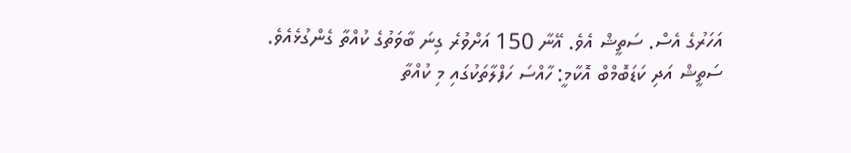އަހަރުގެ އެސް. ސަތީޝް އެވެ. އޭނާ 150 އަށްވުރެ ގިނަ ބާވަތުގެ ކުއްތާ ގެންގުޅެއެވެ.
ސަތީޝް އަދި ކަޑަބޮމްބް އޮކާމީ: ހާއްސަ ހަފްލާތަކުގައި މި ކުއްތާ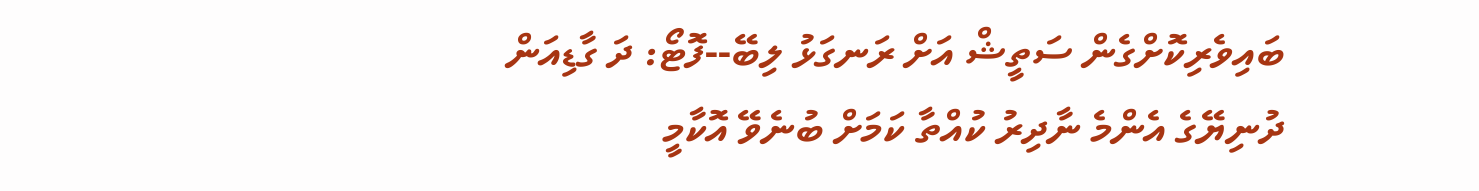ބައިވެރިކޮށްގެން ސަތީޝް އަށް ރަނގަޅު ލިބޭ--ފޮޓޯ: ދަ ގާޑިއަން
ދުނިޔޭގެ އެންމެ ނާދިރު ކުއްތާ ކަމަށް ބުނެވޭ އޮކާމީ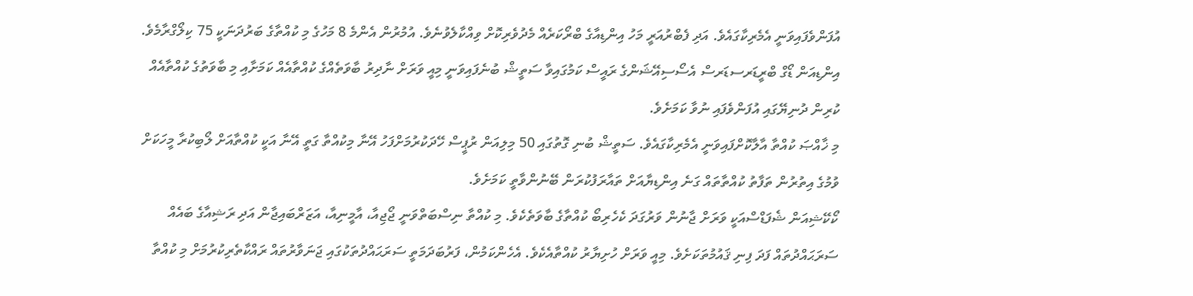އުފަންވެފައިވަނީ އެމެރިކާގައެވެ. އަދި ފެބްރުއަރީ މަހު އިންޑިއާގެ ބްރޯކަރެއް މެދުވެރިކޮށް ވިއްކާލެވުނެވެ. އުމުރުން އެންމެ 8 މަހުގެ މި ކުއްތާގެ ބަރުދަނަކީ 75 ކިލޯގްރާމެވެ.
އިންޑިއަން ޑޯގް ބްރީޑަރސޑަރސް އެސޯސިއޭޝަންގެ ރައީސް ކަމުގައިވާ ސަތީޝް ބުނެފައިވަނީ މިއީ ވަރަށް ނާދިރު ބާވަތެއްގެ ކުއްތާއެއް ކަމަށާއި މި ބާވަތުގެ ކުއްތާއެއް ކުރިން ދުނިޔޭގައި އުފަންވެފައި ނުވާ ކަމަށެވެ.
މި ޚާއްޞަ ކުއްތާ އާލާކޮށްފައިވަނީ އެމެރިކާގައެވެ. ސަތީޝް ބުނި ގޮތުގައި 50 މިލިއަން ރުޕީސް ހޭދަކުރުމަށްފަހު އޭނާ މިކުއްތާ ގަތީ އޭނާ އަކީ ކުއްތާއަށް ލޯބިކުރާ މީހަކަށް ވުމުގެ އިތުރުން ތަފާތު ކުއްތާތައް ގަނެ އިންޑިޔާއަށް ތައާރަފުކުރަން ބޭނުންވާތީ ކަމަށެވެ.
ކޯކޭޝިއަން ޝެފަޑްސްއަކީ ވަރަށް ޖާނުން ވަރުގަދަ ކެހެރިބޯ ކުއްތާގެ ބާވަތެކެވެ. މި ކުއްތާ ނިސްބަތްވަނީ ޖޯޖިއާ، އާމީނިއާ، އަޒަރްބައިޖާން އަދި ރަޝިއާގެ ބައެއް ސަރަޙައްދުތައް ފަދަ ފިނި ޤައުމުތަކަށެވެ. މިއީ ވަރަށް ހުށިޔާރު ކުއްތާއެކެވެ. އެހެންކަމުން، ފަރުބަދަމަތީ ސަރަޙައްދުތަކުގައި ޖަނަވާރުތައް ރައްކާތެރިކުރުމަށް މި ކުއްތާ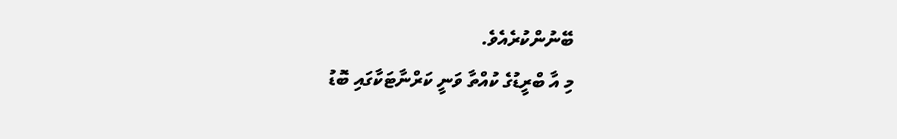ބޭނުންކުރެއެވެ.
މި އާ ބްރީޑުގެ ކުއްތާ ވަނީ ކަރްނާޓަކާގައި ބޮޑު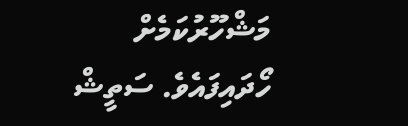މަޝްހޫރުކަމެށް ހޯދައިފައެވެ. ސަތީޝް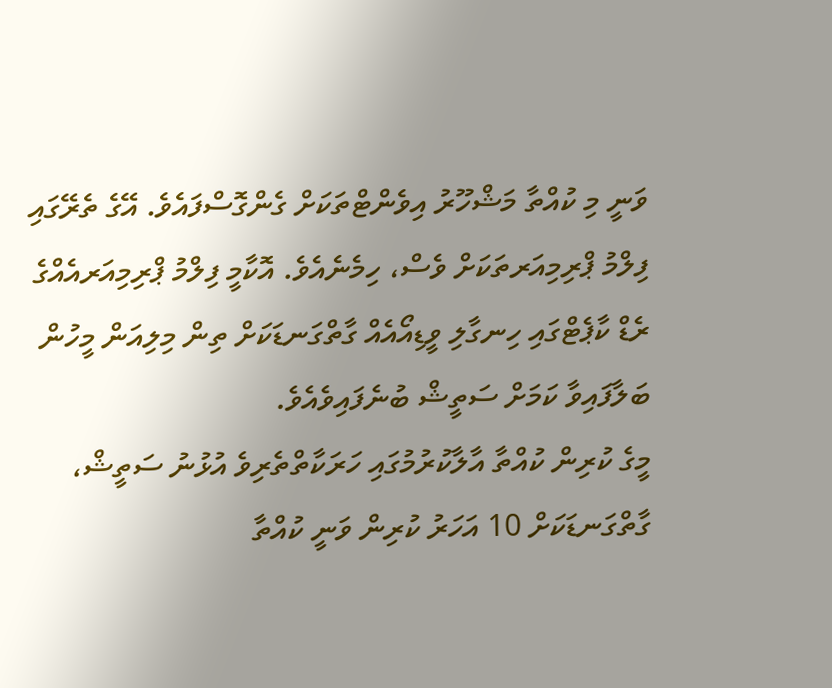ވަނީ މި ކުއްތާ މަޝްހޫރު އިވެންޓްތަކަށް ގެންގޮސްފައެވެ. އޭގެ ތެރޭގައި ފިލްމު ޕްރިމިއަރތަކަށް ވެސް، ހިމެނެއެވެ. އޮކާމީ ފިލްމު ޕްރިމިއަރއެއްގެ ރެޑް ކާޕެޓްގައި ހިނގާލި ވީޑިއޯއެއް ގާތްގަނޑަކަށް ތިން މިލިއަން މީހުން ބަލާފައިވާ ކަމަށް ސަތީޝް ބުނެފައިވެއެވެ.
މީގެ ކުރިން ކުއްތާ އާލާކުރުމުގައި ހަރަކާތްތެރިވެ އުޅުނު ސަތީޝް، ގާތްގަނޑަކަށް 10 އަހަރު ކުރިން ވަނީ ކުއްތާ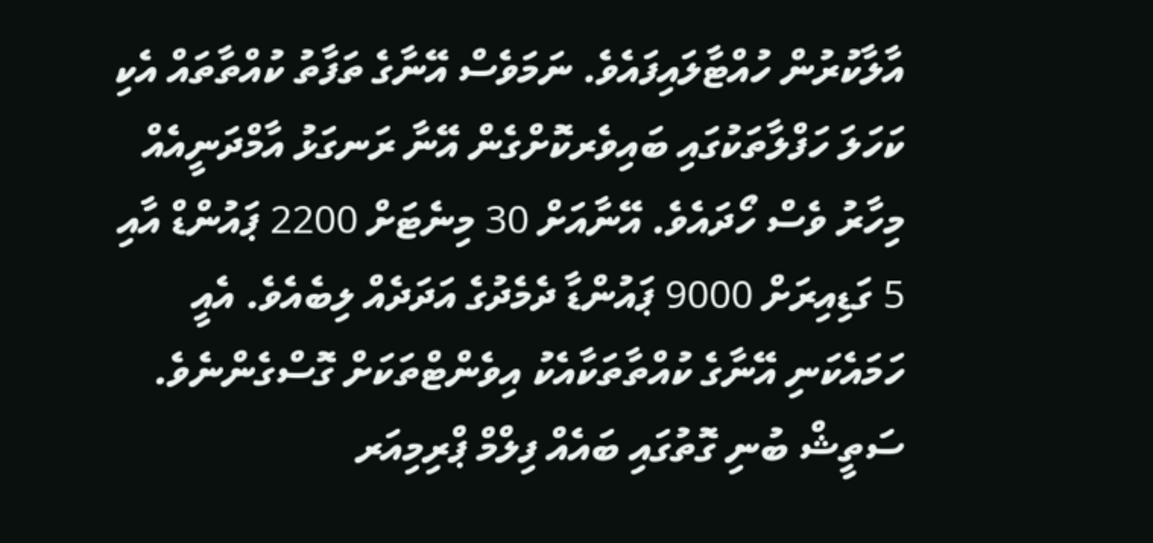އާލާކުރުން ހުއްޓާލައިފައެވެ. ނަމަވެސް އޭނާގެ ތަފާތު ކުއްތާތައް އެކި ކަހަލަ ހަފްލާތަކުގައި ބައިވެރކޮށްގެން އޭނާ ރަނގަޅު އާމްދަނީއެއް މިހާރު ވެސް ހޯދައެވެ. އޭނާއަށް 30 މިނެޓަށް 2200 ޕައުންޑް އާއި 5 ގަޑިއިރަށް 9000 ޕައުންޑާ ދެމެދުގެ އަދަދެއް ލިބެއެވެ. އެއީ ހަމައެކަނި އޭނާގެ ކުއްތާތަކާއެކު އިވެންޓްތަކަށް ގޮސްގެންނެވެ. ސަތީޝް ބުނި ގޮތުގައި ބައެއް ފިލްމް ޕްރިމިއަރ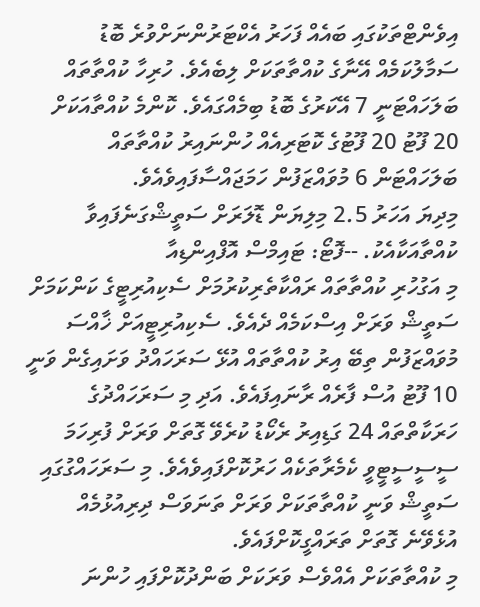އިވެންޓްތަކުގައި ބައެއް ފަހަރު އެކްޓަރުންނަށްވުރެ ބޮޑު ސަމާލުކަމެއް އޭނާގެ ކުއްތާތަކަށް ލިބެއެވެ. ހުރިހާ ކުއްތާތައް ބަލަހައްޓަނީ 7 އޭކަރުގެ ބޮޑު ބިމެއްގައެވެ. ކޮންމެ ކުއްތާއަކަށް 20 ފޫޓު 20 ފޫޓުގެ ކޮޓަރިއެއް ހުންނައިރު ކުއްތާތައް ބަލަހައްޓަން 6 މުވައްޒަފުން ހަމަޖައްސާފައިވެއެވެ.
މިދިޔަ އަހަރު 2.5 މިލިޔަން ޑޮލަރަށް ސަތީޝްގަނެފައިވާ ކުއްތާއަކާއެކު. --ފޮޓޯ: ޓައިމްސް އޮފްއިންޑިއާ
މި އަގުހުރި ކުއްތާތައް ރައްކާތެރިކުރުމަށް ސެކިއުރިޓީގެ ކަންކަމަށް ސަތީޝް ވަރަށް އިސްކަމެއް ދެއެވެ. ސެކިއުރިޓީއަށް ޚާއްސަ މުވައްޒަފުން ތިބޭ އިރު ކުއްތާތައް އުޅޭ ސަރަހައްދު ވަށައިގެން ވަނީ 10 ފޫޓު އުސް ފާރެއް ރާނައިފައެވެ. އަދި މި ސަރަހައްދުގެ ހަރަކާތްތައް 24 ގަޑިއިރު ރެކޯޑު ކުރެވޭ ގޮތަށް ވަރަށް ފުރިހަމަ ސީސީސީޓީވީ ކެމެރާތަކެއް ހަރުކޮށްފައިވެއެވެ. މި ސަރަހައްގުގައި ސަތީޝް ވަނީ ކުއްތާތަކަށް ވަރަށް ތަނަވަސް ދިރިއުޅުމެއް އުޅެވޭނެ ގޮތަށް ތަރައްގީކޮށްފައެވެ.
މި ކުއްތާތަކަށް އެއްވެސް ވަރަކަށް ބަންދުކޮށްފައި ހުންނަ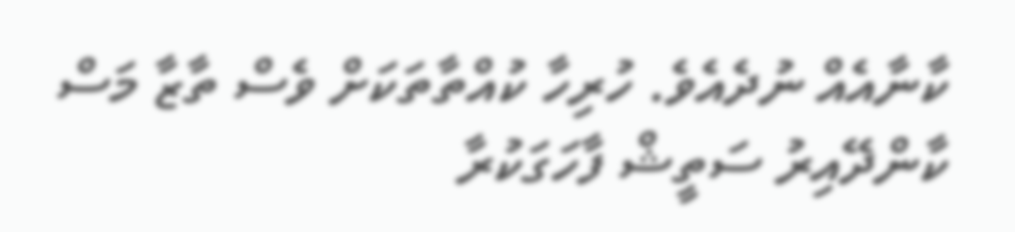ކާނާއެއް ނުދެއެވެ. ހުރިހާ ކުއްތާތަކަށް ވެސް ތާޒާ މަސް ކާންދޭއިރު ސަތީޝް ފާހަގަކުރާ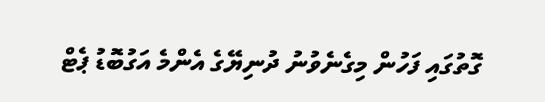ގޮތުގައި ފަހުން މިގެނެވުނު ދުނިޔޭގެ އެންމެ އަގުބޮޑު ޕެޓް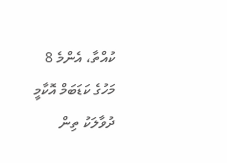ކުއްތާ، އެންމެ 8 މަހުގެ ކަޑަބަމް އޮކާމީ ދުވާލަކު ތިން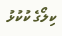ކިލޯގެ ކުކުޅު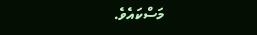މަސްކައެވެ.